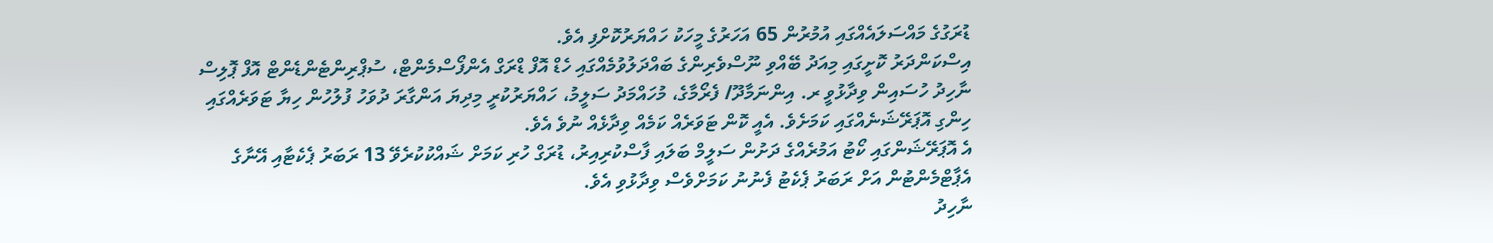ޑުރަގުގެ މައްސަލައެއްގައި އުމުރުން 65 އަހަރުގެ މީހަކު ހައްޔަރުކޮށްފި އެވެ.
އިސްކަންދަރު ކޮށީގައި މިއަދު ބޭއްވި ނޫސްވެރިންގެ ބައްދަލުވުމެއްގައި ހެޑް އޮފް ޑްރަގް އެންފޯސްމެންޓް، ސުޕްރިންޓެންޑެންޓް އޮފް ޕޮލިސް ނާހިދު ހުސައިން ވިދާޅުވީ ރ. އިންނަމާދޫ/ ފެރޯމާގެ، މުހައްމަދު ސަލީމު، ހައްޔަރުކުރީ މިދިޔަ އަންގާރަ ދުވަހު ފުލުހުން ހިޔާ ޓަވަރެއްގައި ހިންގި އޮޕަރޭޝަނެއްގައި ކަމަށެވެ. އެއީ ކޮން ޓަވަރެއް ކަމެއް ވިދާޅެއް ނުވެ އެވެ.
އެ އޮޕަރޭޝަންގައި ކޯޓު އަމުރެއްގެ ދަށުން ސަލީމް ބަލައި ފާސްކުރިއިރު، ޑުރަގް ހުރި ކަމަށް ޝައްކުކުރެވޭ 13 ރަބަރު ޕެކެޓާއި އޭނާގެ އެޕާޓްމެންޓުން އަށް ރަބަރު ޕެކެޓު ފެނުނު ކަމަށްވެސް ވިދާޅުވި އެވެ.
ނާހިދު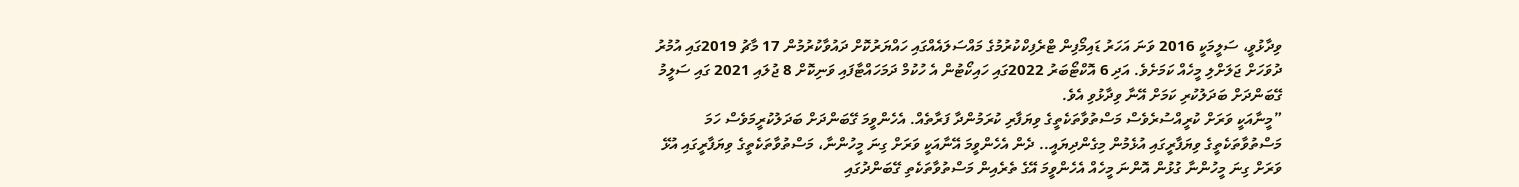ވިދާޅުވީ، ސަލީމަކީ 2016 ވަނަ އަހަރު ޑައިމޯފިން ޓްރެފިކްކުރުމުގެ މައްސަލައެއްގައި ހައްޔަރުކޮށް ދައުވާކުރުމުން 17 މާޗު 2019ގައި އުމުރު ދުވަހަށް ޖަލަށްލި މީހެއް ކަމަށެވެ. އަދި 6 އޮކްޓޯބަރު 2022ގައި ހައިކޯޓުން އެ ހުކުމް ދަމަހައްޓާފައި ވަނިކޮށް 8 ޖުލައި 2021 ގައި ސަލީމު ގޭބަންދަށް ބަދަލުކުރި ކަމަށް އޭނާ ވިދާޅުވި އެވެ.
”މީނާއަކީ ވަރަށް ކުރީއްސުރެވެސް މަސްތުވާތަކެތީގެ ވިޔަފާރި ކުރަމުންދާ ފަރާތެއް. އެހެންވީމަ ގޭބަންދަށް ބަދަލުކުރީމަވެސް ހަމަ މަސްތުވާތަކެތީގެ ވިޔަފާރީގައި އުޅެމުން މިގެންދިޔައީ.. ދެން އެހެންވީމަ އޭނާއަކީ ވަރަށް ގިނަ މީހުންނާ، މަސްތުވާތަކެތީގެ ވިޔަފާރީގައި އުޅޭ ވަރަށް ގިނަ މީހުންނާ ގުޅުން އޮންނަ މީހެއް އެހެންވީމަ އޭގެ ތެރެއިން މަސްތުވާތަކެތި ގޭބަންދުގައި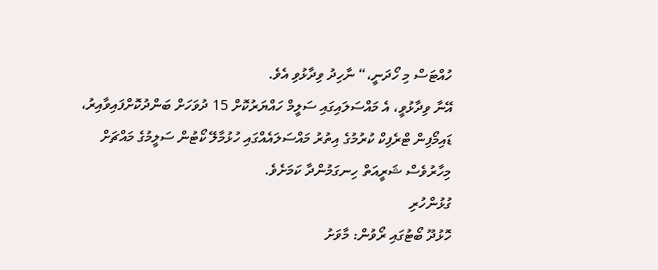ހުއްޓަސް މި ހޯދަނީ،“ ނާހިދު ވިދާޅުވި އެވެ.
އޭނާ ވިދާޅުވީ، އެ މައްސަލައިގައި ސަލީމް ހައްޔަރުކޮށް 15 ދުވަހަށް ބަންދުކޮށްފައިވާއިރު، ޑައިމޯފިން ޓްރެފިކް ކުރުމުގެ އިތުރު މައްސަލައެއްގައި ހުޅުމާލޭ ކޯޓުން ސަލީމުގެ މައްޗަށް މިހާރުވެސް ޝަރީއަތް ހިނގަމުންދާ ކަމަށެވެ.
ގުޅުންހުރި
ހޮޅުދޫ ބޯޓުގައި ރޯވުން: މާވަށު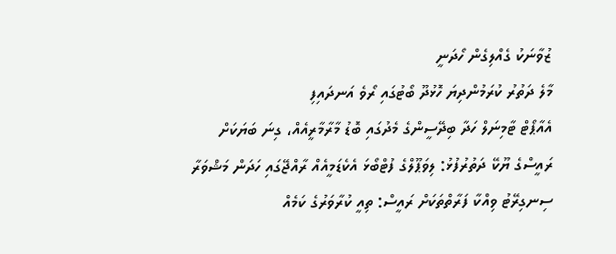ޒުވާނަކު ގެއްލިގެން ހޯދަނީ
މާލެ ދަތުރު ކުރަމުންދިޔަ ހޮޅުދޫ ބޯޓުގައި ރޯވެ އަނދައިފި
އެއާޕޯޓް ޓާމިނަލް ހަދާ ބިދޭސީންގެ މެދުގައި ބޮޑު މާރާމާރީއެއް، ގިނަ ބަޔަކަށް
ރައީސްގެ ޔޫކޭ ދަތުރުފުޅު: ލިވަޕޫލްގެ ފުޓްބޯޅަ އެކެޑަމީއެއް ރާއްޖޭގައި ހަދަން މަޝްވަރާ
ސިނގިރޭޓު ވިއްކާ ފަރާތްތަކަށް ރައީސް: ތިއީ ކުރާވަރުގެ ކަމެއް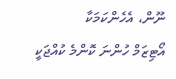ނޫން، އެހެންކަމަކާ
އޯޓިޒަމް ހުންނަ ކޮންމެ ކުއްޖަކީ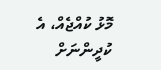މޮޅު ކުއްޖެއް، އެ ކުދީންނަށް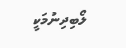ލޯބިދިނުމަކީ